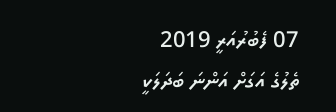07 ފެބުރުއަރީ 2019
ތެލުގެ އަގަށް އަންނަ ބަދަލަކީ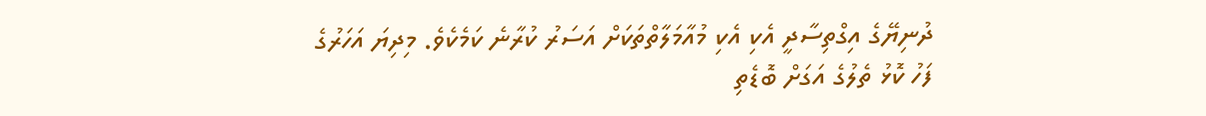ދުނިޔޭގެ އިގްތިސާދީ އެކި އެކި މުއާމަލާތްތަކަށް އަސަރު ކުރާނެ ކަމެކެވެ. މިދިޔަ އަހަރުގެ ފަހު ކޮޅު ތެލުގެ އަގަށް ބޮޑެތި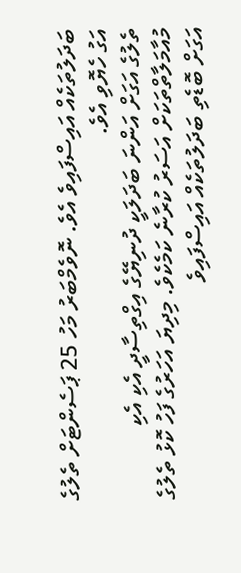ބަދަލުތަކެއް އައިސްފައިވެ އެވެ. ނޮވެމްބަރު މަހު 25 ޕަސެންޓަށް ތެލުގެ އަގު ހެޔޮވި އެވެ.
ތެލުގެ އަގަށް އަންނަ ބަދަލަކީ ދުނިޔޭގެ އިގްތިސާދީ އެކި އެކި މުއާމަލާތްތަކަށް އަސަރު ކުރާނެ ކަމެކެވެ. މިދިޔަ އަހަރުގެ ފަހު ކޮޅު ތެލުގެ އަގަށް ބޮޑެތި ބަދަލުތަކެއް އައިސްފައިވެ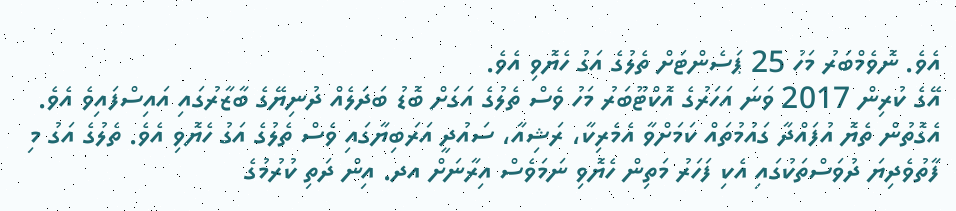އެވެ. ނޮވެމްބަރު މަހު 25 ޕަސެންޓަށް ތެލުގެ އަގު ހެޔޮވި އެވެ.
އޭގެ ކުރިން 2017 ވަނަ އަހަރުގެ އޮކްޓޫބަރު މަހު ވެސް ތެލުގެ އަގަށް ބޮޑު ބަދަލެއް ދުނިޔޭގެ ބާޒާރުގައި އައިސްފައިވެ އެވެ. އެގޮތުން ތެޔޮ އުފައްދާ ގައުމުތައް ކަމަށްވާ އެމެރިކާ، ރަޝިއާ، ސައުދީ އަރަބިޔާގައި ވެސް ތެލުގެ އަގު ހެޔޮވި އެވެ. ތެލުގެ އަގު މި ފާތުވެދިޔަ ދުވަސްތަކުގައި އެކި ފަހަރު މަތިން ހެޔޮވި ނަމަވެސް އިރާނަށް އދ. އިން ދަތި ކުރުމުގެ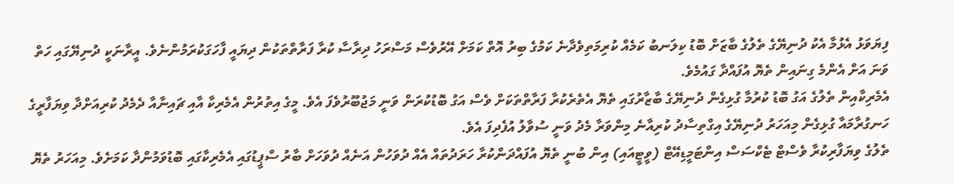ފިޔަވަޅު އެޅުމާ އެކު ދުނިޔޭގެ ތެލުގެ ބާޒަށް ބޮޑު ކިލަނބު ކަމެއް ކުރިމަތިވެދާނެ ކަމުގެ ބިރު އޮތް ކަމަށް އޭރުވެސް މަސްރަހު ދިރާސާ ކުރާ ފަރާތްތަކުން ދިޔައީ ފާހަގަކުރަމުންނެވެ. އީރާނަކީ ދުނިޔޭގައި ހަތް ވަނަ އަށް އެންމެ ގިނައިން ތެޔޮ އުފައްދާ ގައުމެވެ.
އެމެރިކާއިން ތެލުގެ އަގު ބޮޑު ކުރުމާ ގުޅިގެން ދުނިޔޭގެ ބާޒާރުގައި ތެޔޮ އެތެރެކުރާ ފަރާތްތަކަށް ވެސް އަގު ބޮޑުކުރަން ވަނީ މަޖުބޫރުވެފަ އެވެ. މީގެ އިތުރުން އެމެރިކާ އާއި ޗައިނާއާ ދެމެދު ކުރިއަށްދާ ވިޔަފާރީގެ ހަނގުރާމައާ ގުޅިގެން މިއަހަރު ދުނިޔޭގެ އިގްތިސާދު ކުރިއާނެ މިންވަރާ މެދު ވަނީ ސުވާލު އުފެދިފަ އެވެ.
ތެލުގެ ވިޔަފާރިކުރާ ވެސްޓް ޓެކްސަސް އިންޓަމީޑިއޭޓް (ވީޓީއައި) އިން ބުނީ ތެޔޮ އުފައްދަންކުރާ ހަރަދުތައް އެއް ދުވަހުން އަނެއް ދުވަހަށް ބާރު ސްޕީޑުގައި އެމެރިކާގައި ބޮޑުވަމުންދާ ކަމަށެވެ. މިއަހަރު ތެޔޮ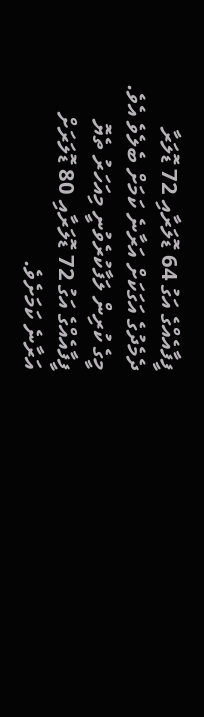ފީފާއެއްގެ އަގު 64 ޑޮލަރާއި 72 ޑޮލަރާ ދެމެދުގެ އަގަކަށް އަރާނެ ކަމަށް ބެލެވެ އެވެ. މީގެ ކުރިން ލަފާކުރެވުނީ މިއަހަރު ތެޔޮ ފީފާއެއްގެ އަގު 72 ޑޮލަރާއި 80 ޑޮލަރަށް އަރާނެ ކަމަށެވެ.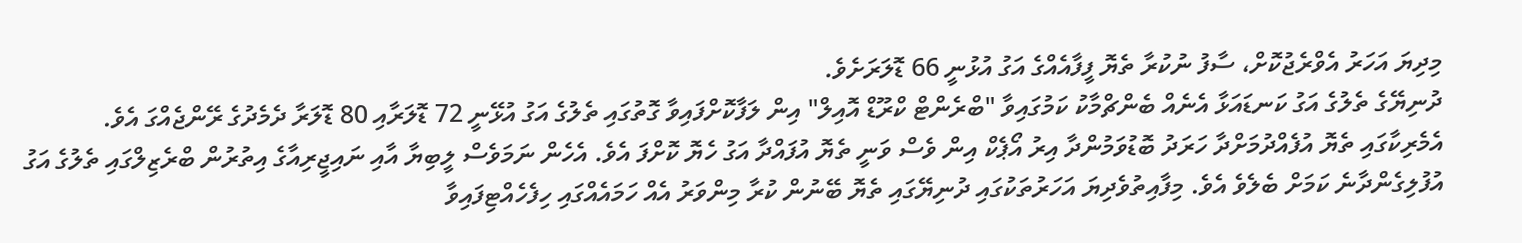މިދިޔަ އަހަރު އެވްރެޖުކޮށް، ސާފު ނުކުރާ ތެޔޮ ފީފާއެއްގެ އަގު އުޅުނީ 66 ޑޮލަރަށެވެ.
ދުނިޔޭގެ ތެލުގެ އަގު ކަނޑައަޅާ އެނެއް ބެންޗްމާކު ކަމުގައިވާ "ބްރެންޓް ކްރޫޑް އޮއިލް" އިން ލަފާކޮށްފައިވާ ގޮތުގައި ތެލުގެ އަގު އުޅޭނީ 72 ޑޮލަރާއި 80 ޑޮލަރާ ދެމެދުގެ ރޭންޖެއްގަ އެވެ.
އެމެރިކާގައި ތެޔޮ އުފެއްދުމަށްދާ ހަރަދު ބޮޑުވަމުންދާ އިރު އޯޕެކް އިން ވެސް ވަނީ ތެޔޮ އުފައްދާ އަގު ހެޔޮ ކޮށްފަ އެވެ. އެހެން ނަމަވެސް ލީބިޔާ އާއި ނައިޖީރިއާގެ އިތުރުން ބްރެޒިލްގައި ތެލުގެ އަގު އުފުލިގެންދާނެ ކަމަށް ބެލެވެ އެވެ. މިފާއިތުވެދިޔަ އަހަރުތަކުގައި ދުނިޔޭގައި ތެޔޮ ބޭނުން ކުރާ މިންވަރު އެއް ހަމައެއްގައި ހިފެހެއްޓިފައިވާ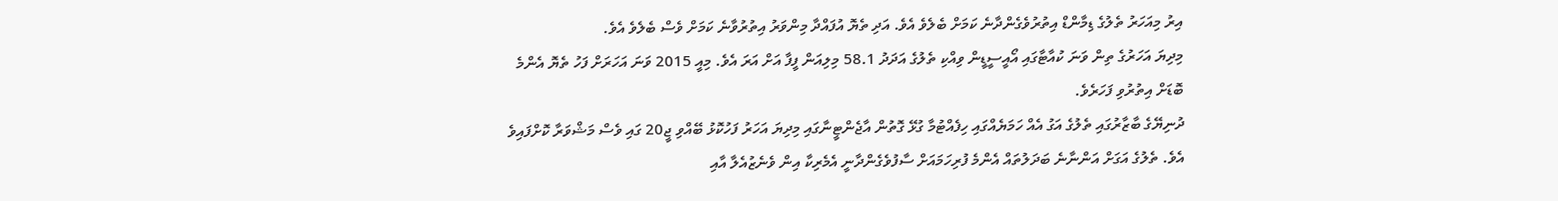އިރު މިއަހަރު ތެލުގެ ޑިމާންޑް އިތުރުވެގެންދާނެ ކަމަށް ބެލެވެ އެވެ. އަދި ތެޔޮ އުފައްދާ މިންވަރު އިތުރުވާނެ ކަމަށް ވެސް ބެލެވެ އެވެ.
މިދިޔަ އަހަރުގެ ތިން ވަނަ ކުއާޓާގައި އޯއީސީޑީން ވިއްކި ތެލުގެ އަދަދު 58.1 މިލިއަން ފީފާ އަށް އަރަ އެވެ. މިއީ 2015 ވަނަ އަހަރަށް ފަހު ތެޔޮ އެންމެ ބޮޑަށް އިތުރުވި ފަހަރެވެ.
ދުނިޔޭގެ ބާޒާރުގައި ތެލުގެ އަގު އެއް ހަމަޔެއްގައި ހިފެއްޓުމާ ގުޅޭ ގޮތުން އާޖެންޓީނާގައި މިދިޔަ އަހަރު ފަހުކޮޅު ބޭއްވި ޖީ20 ގައި ވެސް މަޝްވަރާ ކޮށްފައިވެ އެވެ. ތެލުގެ އަގަށް އަންނާނެ ބަދަލުތައް އެންމެ ފުރިހަމައަށް ސާފުވެގެންދާނީ އެމެރިކާ އިން ވެނެޒުއެލާ އާއި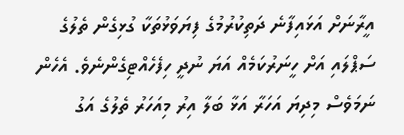އީރާނަށް އަޅައިފާނެ ދަތިކުރުމުގެ ފިޔަވަޅުތަކާ ގުޅިގެން ތެލުގެ ސަޕްލައި އަށް ހީނަރުކަމެއް އަޔަ ނުދީ ހިފެހެއްޓިގެންނެވެ. އެހެން ނަމަވެސް މިދިޔަ އަހަރާ އަޅާ ބަލާ އިރު މިއަހަރު ތެލުގެ އަގު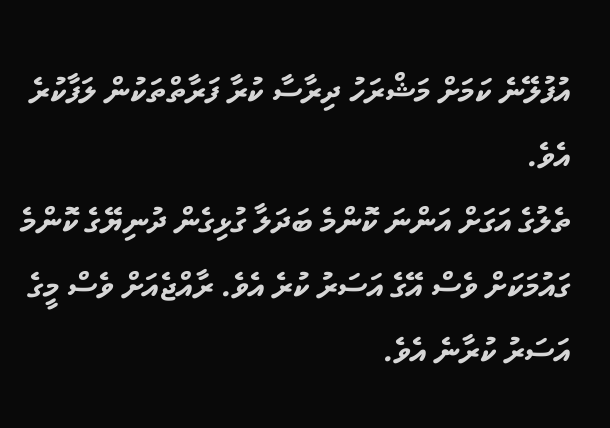އުފުލޭނެ ކަމަށް މަޝްރަހު ދިރާސާ ކުރާ ފަރާތްތަކުން ލަފާކުރެ އެވެ.
ތެލުގެ އަގަށް އަންނަ ކޮންމެ ބަދަލާ ގުޅިގެން ދުނިޔޭގެ ކޮންމެ ގައުމަކަށް ވެސް އޭގެ އަސަރު ކުރެ އެވެ. ރާއްޖެއަށް ވެސް މީގެ އަސަރު ކުރާނެ އެވެ.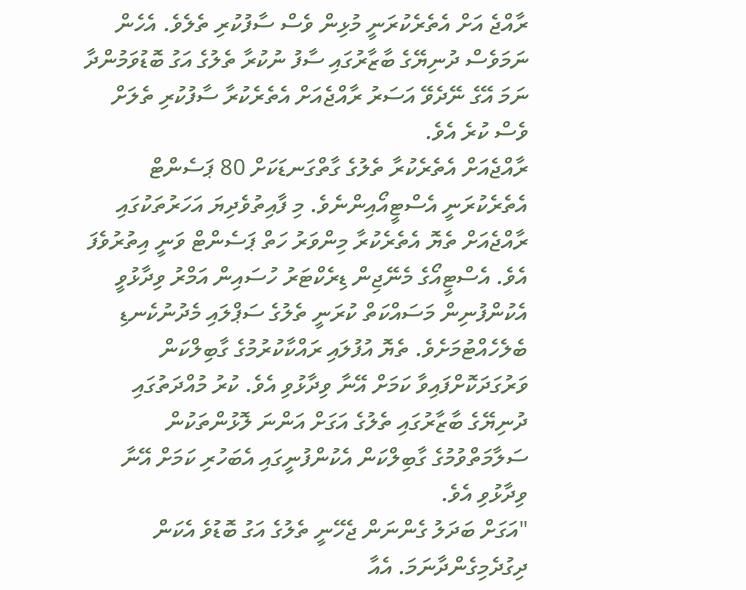ރާއްޖެ އަށް އެތެރެކުރަނީ މުޅިން ވެސް ސާފުކުރި ތެލެވެ. އެހެން ނަމަވެސް ދުނިޔޭގެ ބާޒާރުގައި ސާފު ނުކުރާ ތެލުގެ އަގު ބޮޑުވަމުންދާ ނަމަ އޭގެ ނޭދެވޭ އަސަރު ރާއްޖެއަށް އެތެރެކުރާ ސާފުކުރި ތެލަށް ވެސް ކުރެ އެވެ.
ރާއްޖެއަށް އެތެރެކުރާ ތެލުގެ ގާތްގަނޑަކަށް 80 ޕަސެންޓް އެތެރެކުރަނީ އެސްޓީއޯއިންނެވެ. މި ފާއިތުވެދިޔަ އަހަރުތަކުގައި ރާއްޖެއަށް ތެޔޮ އެތެރެކުރާ މިންވަރު ހަތް ޕަސެންޓް ވަނީ އިތުރުވެފަ އެވެ. އެސްޓީއޯގެ މެނޭޖިން ޑިރެކްޓަރު ހުސައިން އަމްރު ވިދާޅުވީ އެކުންފުނިން މަސައްކަތް ކުރަނީ ތެލުގެ ސަޕްލައި މެދުނުކެނޑި ބެލެހެއްޓުމަށެވެ. ތެޔޮ އުފުލައި ރައްކާކުރުމުގެ ގާބިލްކަން ވަރުގަދަކޮށްފައިވާ ކަމަށް އޭނާ ވިދާޅުވި އެވެ. ކުރު މުއްދަތުގައި ދުނިޔޭގެ ބާޒާރުގައި ތެލުގެ އަގަށް އަންނަ ލޮޅުންތަކުން ސަލާމަތްވުމުގެ ގާބިލްކަން އެކުންފުނީގައި އެބަހުރި ކަމަށް އޭނާ ވިދާޅުވި އެވެ.
"އަގަށް ބަދަލު ގެންނަން ޖެހޭނީ ތެލުގެ އަގު ބޮޑުވެ އެކަން ދިގުދެމިގެންދާނަމަ. އެއާ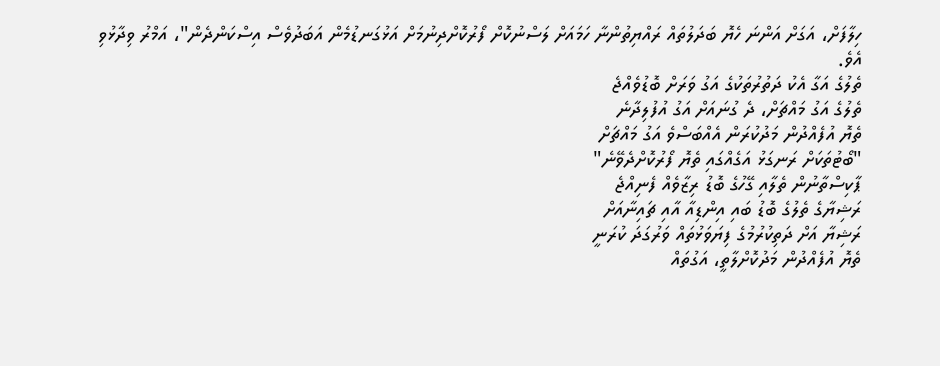ހިލާފަށް، އަގަށް އަންނަ ހެޔޮ ބަދަލުތައް ރައްޔިތުންނާ ހަމައަށް ލަސްނުކޮށް ފޯރުކޮށްދިނުމަށް އަޅުގަނޑުމެން އަބަދުވެސް އިސްކަންދެން"، އަމްރު ވިދާޅުވި އެވެ.
ތެލުގެ އަގާ އެކު ދަތުރުތަކުގެ އަގު ވަރަށް ބޮޑުވެއްޖެ
ތެލުގެ އަގު މައްޗަށް، ދެ ގުނައަށް އަގު އުފުލިދާނެ
ތެޔޮ އުފެއްދުން މަދުކުރަން އެއްބަސްވެ އަގު މައްޗަށް
"ބޯޓުތަކަށް ރަނގަޅު އަގެއްގައި ތެޔޮ ފޯރުކޮށްދެވޭނެ"
ޕާކިސްތާނުން ތެލާއި ގޭހުގެ ބޮޑު ރިޒާވެއް ފެނިއްޖެ
ރަޝިޔާގެ ތެލުގެ ބޮޑު ބައި އިންޑިއާ އާއި ޗައިނާއަށް
ރަޝިޔާ އަށް ދަތިކުރުމުގެ ފިޔަވަޅުތައް ވަރުގަދަ ކުރަނީ
ތެޔޮ އުފެއްދުން މަދުކޮށްލާތީ، އަގުތައް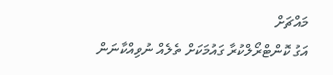މައްޗަށް
އަގު ކޮންޓްރޯލްކުރާ ގައުމަކަށް ތެލެއް ނުވިއްކާނަން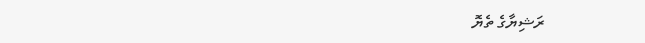ރަޝިޔާގެ ތެޔޮ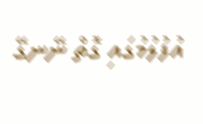އުފުލުމުގައި ގޮތް ނޭނގޭ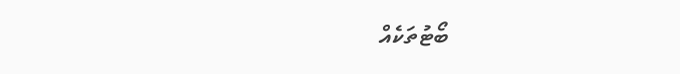ބޯޓުތަކެއް